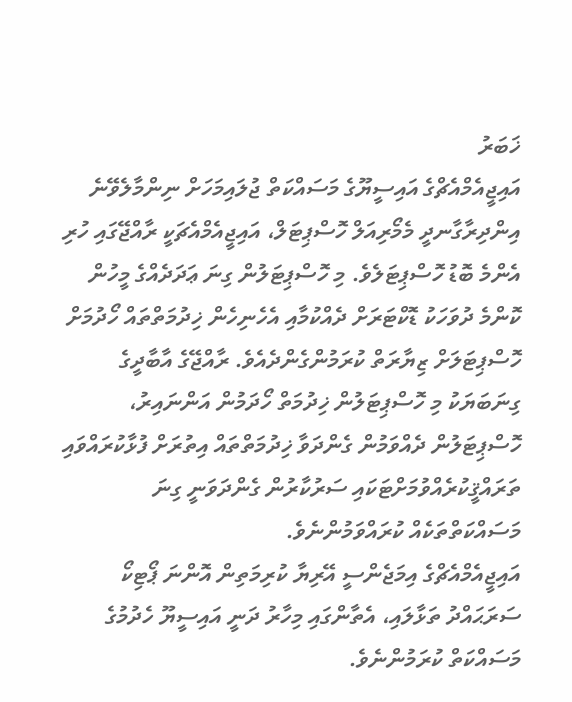ޚަބަރު
އައިޖީއެމްއެޗްގެ އައިސީޔޫގެ މަސައްކަތް ޖުލައިމަހަށް ނިންމާލެވޭނެ
އިންދިރާގާނދީ މެމޯރިއަލް ހޮސްޕިޓަލް، އައިޖީއެމްއެޗަކީ ރާއްޖޭގައި ހުރި އެންމެ ބޮޑު ހޮސްޕިޓަލެވެ. މި ހޮސްޕިޓަލުން ގިނަ ޢަދަދެއްގެ މީހުން ކޮންމެ ދުވަހަކު ޑޮކްޓަރަށް ދެއްކުމާއި އެހެނިހެން ޚިދުމަތްތައް ހޯދުމަށް ހޮސްޕިޓަލަށް ޒިޔާރަތް ކުރަމުންގެންދެއެވެ. ރާއްޖޭގެ އާބާދީގެ ގިނަބަޔަކު މި ހޮސްޕިޓަލުން ޚިދުމަތް ހޯދަމުން އަންނައިރު، ހޮސްޕިޓަލުން ދެއްވަމުން ގެންދަވާ ޚިދުމަތްތައް އިތުރަށް ފުޅާކުރައްވައި ތަރައްޤީކުރެއްވުމަށްޓަކައި ސަރުކާރުން ގެންދަވަނީ ގިނަ މަސައްކަތްތަކެއް ކުރައްވަމުންނެވެ.
އައިޖީއެމްއެޗްގެ އިމަޖެންސީ އޭރިޔާ ކުރިމަތިން އޮންނަ ޕޯޓިކޯ ސަރަޙައްދު ތަޅާލައި، އެތާންގައި މިހާރު ދަނީ އައިސީޔޫ ހެދުމުގެ މަސައްކަތް ކުރަމުންނެވެ.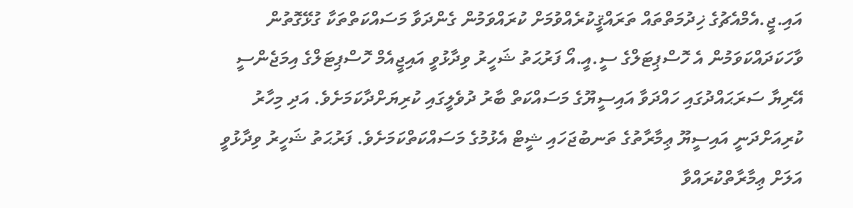އައި.ޖީ.އެމްއެޗުގެ ޚިދުމަތްތައް ތަރައްޤީކުރެއްވުމަށް ކުރައްވަމުން ގެންދަވާ މަސައްކަތްތަކާ ގުޅޭގޮތުން ވާހަކަދައްކަވަމުން އެ ހޮސްޕިޓަލްގެ ސީ.އީ.އޯ ފަރުޙަތު ޝަހީރު ވިދާޅުވީ އައިޖީއެމް ހޮސްޕިޓަލްގެ އިމަޖެންސީ އޭރިޔާ ސަރަޙައްދުގައި ހައްދަވާ އައިސީޔޫގެ މަސައްކަތް ބާރު ދުވެލީގައި ކުރިޔަށްދާކަމަށެވެ. އަދި މިހާރު ކުރިއަށްދަނީ އައިސީޔޫ ޢިމާރާތުގެ ތަނބުޖަހައި ޝީޓް އެޅުމުގެ މަސައްކަތްކަމަށެވެ. ފަރުޙަތު ޝަހީރު ވިދާޅުވީ އަލަށް ޢިމާރާތްކުރައްވާ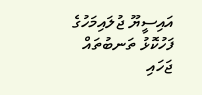އައިސީޔޫ ޖުލައިމަހުގެ ފަހުކޮޅު ތަނބުތައް ޖަހައި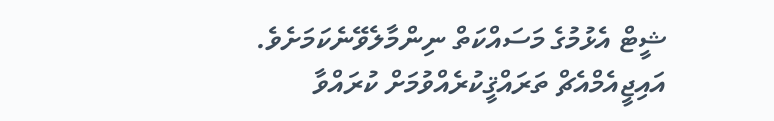ޝީޓް އެޅުމުގެ މަސައްކަތް ނިންމާލެވޭނެކަމަށެވެ.
އައިޖީއެމްއެޗް ތަރައްޤީކުރެއްވުމަށް ކުރައްވާ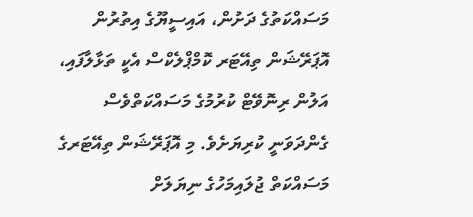މަސައްކަތުގެ ދަށުން، އައިސީޔޫގެ އިތުރުން އޮޕަރޭޝަން ތިއޭޓަރ ކޮމްޕްލެކްސް އެކީ ތަޅާލާފައި، އަލުން ރިނޮވޭޓް ކުރުމުގެ މަސައްކަތްވެސް ގެންދަވަނީ ކުރިޔަށެވެ. މި އޮޕަރޭޝަން ތިއޭޓަރގެ މަސައްކަތް ޖުލައިމަހުގެ ނިޔަލަށް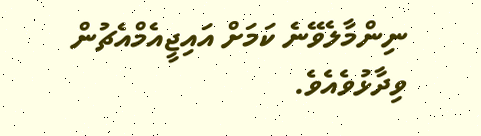ނިންމާލެވޭނެ ކަމަށް އައިޖީއެމްއެޗުން ވިދާޅުވެއެވެ.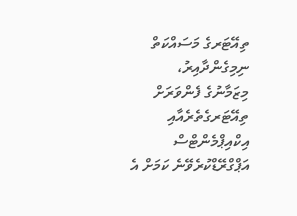ތިއޭޓަރގެ މަސައްކަތް ނިމިގެންދާއިރު، މިޒަމާނުގެ ފެންވަރަށް ތިއޭޓަރގެތެރެއާއި އިކްއިޕްމެންޓްސް އަޕްގްރޭޑްކުރެވޭނެ ކަމަށް އެ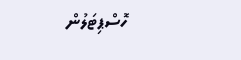ހޮސްޕިޓަލުން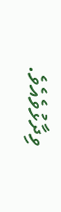ވިދާޅުވެއެވެ.